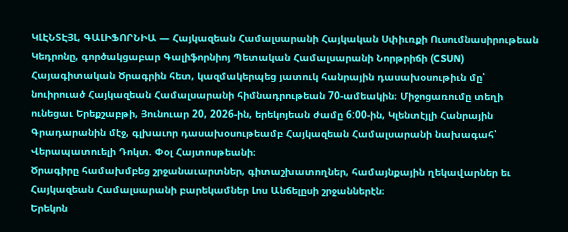ԿԼԷՆՏԷՅԼ, ԳԱԼԻՖՈՐՆԻԱ — Հայկազեան Համալսարանի Հայկական Սփիւռքի Ուսումնասիրութեան Կեդրոնը, գործակցաբար Գալիֆորնիոյ Պետական Համալսարանի Նորթրիճի (CSUN) Հայագիտական Ծրագրին հետ, կազմակերպեց յատուկ հանրային դասախօսութիւն մը՝ նուիրուած Հայկազեան Համալսարանի հիմնադրութեան 70-ամեակին։ Միջոցառումը տեղի ունեցաւ Երեքշաբթի, Յունուար 20, 2026-ին, երեկոյեան ժամը 6:00-ին, Կլենտէյլի Հանրային Գրադարանին մէջ, գլխաւոր դասախօսութեամբ Հայկազեան Համալսարանի նախագահ՝ Վերապատուելի Դոկտ. Փօլ Հայտոսթեանի։
Ծրագիրը համախմբեց շրջանաւարտներ, գիտաշխատողներ, համայնքային ղեկավարներ եւ Հայկազեան Համալսարանի բարեկամներ Լոս Անճելըսի շրջաններէն։
Երեկոն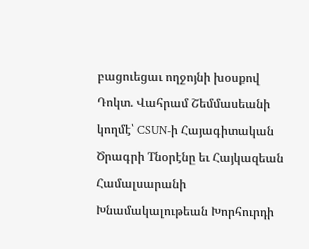բացուեցաւ ողջոյնի խօսքով Դոկտ. Վահրամ Շեմմասեանի կողմէ՝ CSUN-ի Հայագիտական Ծրագրի Tնօրէնը եւ Հայկազեան Համալսարանի Խնամակալութեան Խորհուրդի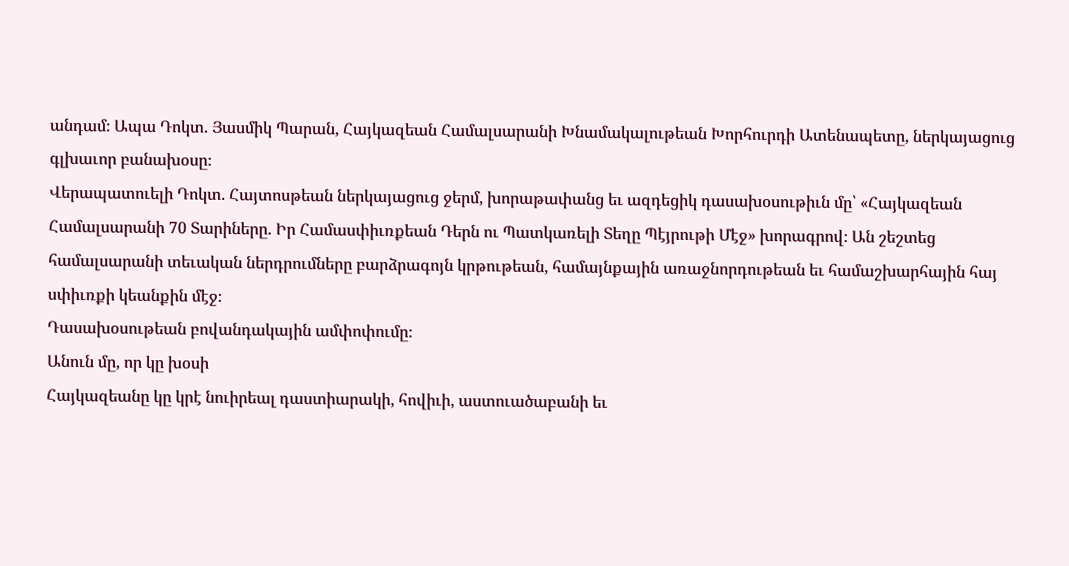անդամ։ Ապա Դոկտ. Յասմիկ Պարան, Հայկազեան Համալսարանի Խնամակալութեան Խորհուրդի Ատենապետը, ներկայացուց գլխաւոր բանախօսը։
Վերապատուելի Դոկտ. Հայտոսթեան ներկայացուց ջերմ, խորաթափանց եւ ազդեցիկ դասախօսութիւն մը՝ «Հայկազեան Համալսարանի 70 Տարիները. Իր Համասփիւռքեան Դերն ու Պատկառելի Տեղը Պէյրութի Մէջ» խորագրով։ Ան շեշտեց համալսարանի տեւական ներդրումները բարձրագոյն կրթութեան, համայնքային առաջնորդութեան եւ համաշխարհային հայ սփիւռքի կեանքին մէջ։
Դասախօսութեան բովանդակային ամփոփումը։
Անուն մը, որ կը խօսի
Հայկազեանը կը կրէ նուիրեալ դաստիարակի, հովիւի, աստուածաբանի եւ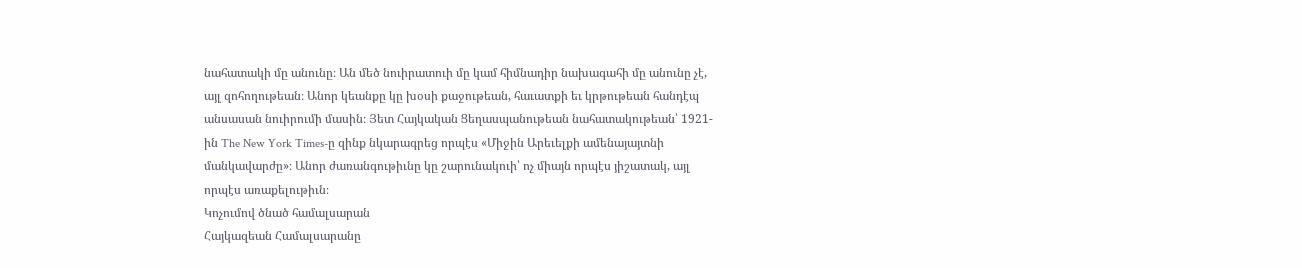նահատակի մը անունը։ Ան մեծ նուիրատուի մը կամ հիմնադիր նախագահի մը անունը չէ, այլ զոհողութեան։ Անոր կեանքը կը խօսի քաջութեան, հաւատքի եւ կրթութեան հանդէպ անսասան նուիրումի մասին։ Յետ Հայկական Ցեղասպանութեան նահատակութեան՝ 1921-ին The New York Times-ը զինք նկարագրեց որպէս «Միջին Արեւելքի ամենայայտնի մանկավարժը»։ Անոր ժառանգութիւնը կը շարունակուի՝ ոչ միայն որպէս յիշատակ, այլ որպէս առաքելութիւն։
Կոչումով ծնած համալսարան
Հայկազեան Համալսարանը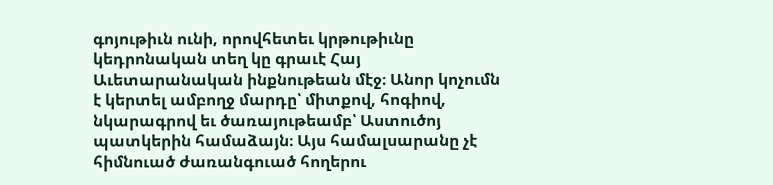գոյութիւն ունի, որովհետեւ կրթութիւնը կեդրոնական տեղ կը գրաւէ Հայ Աւետարանական ինքնութեան մէջ։ Անոր կոչումն է կերտել ամբողջ մարդը՝ միտքով, հոգիով, նկարագրով եւ ծառայութեամբ՝ Աստուծոյ պատկերին համաձայն։ Այս համալսարանը չէ հիմնուած ժառանգուած հողերու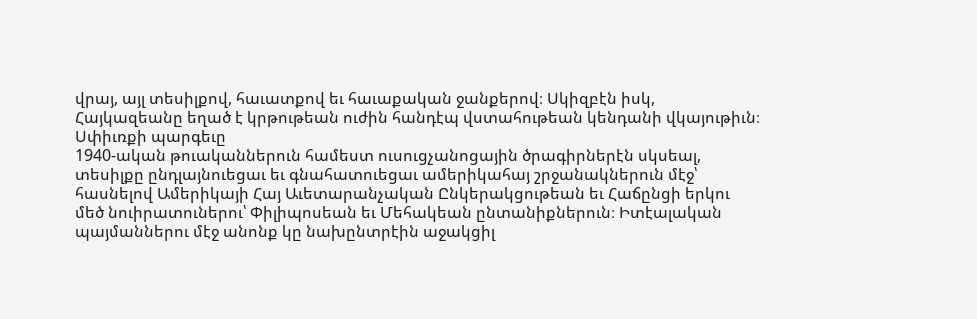վրայ, այլ տեսիլքով, հաւատքով եւ հաւաքական ջանքերով։ Սկիզբէն իսկ, Հայկազեանը եղած է կրթութեան ուժին հանդէպ վստահութեան կենդանի վկայութիւն։
Սփիւռքի պարգեւը
1940-ական թուականներուն համեստ ուսուցչանոցային ծրագիրներէն սկսեալ, տեսիլքը ընդլայնուեցաւ եւ գնահատուեցաւ ամերիկահայ շրջանակներուն մէջ՝ հասնելով Ամերիկայի Հայ Աւետարանչական Ընկերակցութեան եւ Հաճընցի երկու մեծ նուիրատուներու՝ Փիլիպոսեան եւ Մեհակեան ընտանիքներուն։ Իտէալական պայմաններու մէջ անոնք կը նախընտրէին աջակցիլ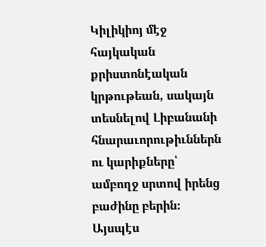Կիլիկիոյ մէջ հայկական քրիստոնէական կրթութեան, սակայն տեսնելով Լիբանանի հնարաւորութիւններն ու կարիքները՝ ամբողջ սրտով իրենց բաժինը բերին։ Այսպէս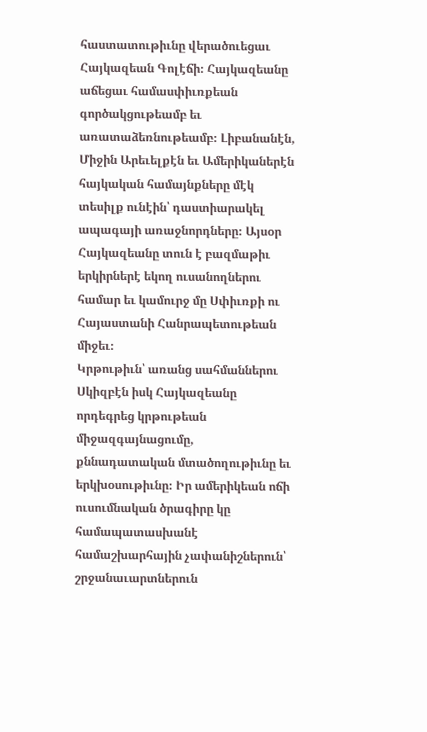հաստատութիւնը վերածուեցաւ Հայկազեան Գոլէճի։ Հայկազեանը աճեցաւ համասփիւռքեան գործակցութեամբ եւ առատաձեռնութեամբ։ Լիբանանէն, Միջին Արեւելքէն եւ Ամերիկաներէն հայկական համայնքները մէկ տեսիլք ունէին՝ դաստիարակել ապագայի առաջնորդները։ Այսօր Հայկազեանը տուն է բազմաթիւ երկիրներէ եկող ուսանողներու համար եւ կամուրջ մը Սփիւռքի ու Հայաստանի Հանրապետութեան միջեւ։
Կրթութիւն՝ առանց սահմաններու
Սկիզբէն իսկ Հայկազեանը որդեգրեց կրթութեան միջազգայնացումը, քննադատական մտածողութիւնը եւ երկխօսութիւնը։ Իր ամերիկեան ոճի ուսումնական ծրագիրը կը համապատասխանէ համաշխարհային չափանիշներուն՝ շրջանաւարտներուն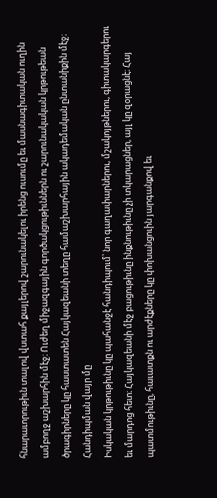հնարաւորութիւն տալով վստահ քայլերով շարունակելու իրենց ուսումը եւ մասնագիտական ուղին ամբողջ աշխարհին մէջ։ Ուժեղ միջազգային գործակցութիւններն ու շարունակական կրթութեան ծրագիրները կը հաստատեն Հայկազեանի տեղը համաշխարհային ակադեմական ընտանիքին մէջ։
Հանդիպման վայր մը
Իսկական կրթութիւնը կը պահանջէ հանդիպում՝ նոր գաղափարներու, մշակոյթներու, գիտակարգերու եւ մարդոց հետ։ Հայկազեանի մէջ բացութիւնը ինքնութիւնը չի տկարացներ, այլ կը զօրացնէ։ Հայ պատմութիւնը, հաւատքն ու արժէքները կը փոխանցուին յարգանքով եւ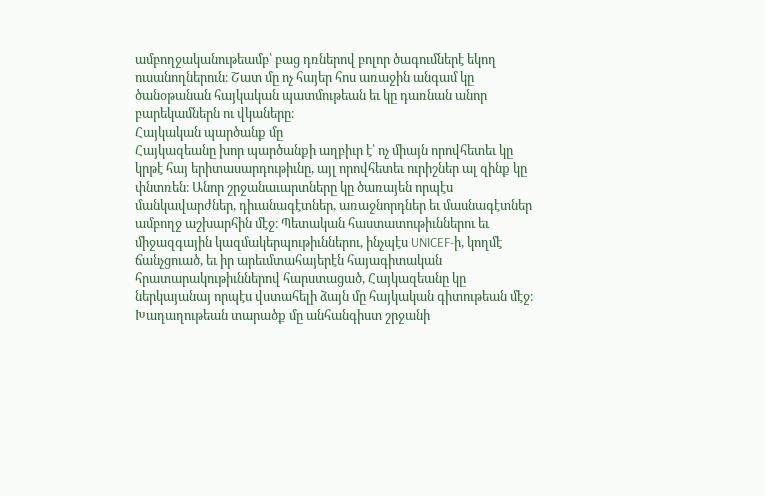ամբողջականութեամբ՝ բաց դռներով բոլոր ծագումներէ եկող ուսանողներուն։ Շատ մը ոչ հայեր հոս առաջին անգամ կը ծանօթանան հայկական պատմութեան եւ կը դառնան անոր բարեկամներն ու վկաները։
Հայկական պարծանք մը
Հայկազեանը խոր պարծանքի աղբիւր է՝ ոչ միայն որովհետեւ կը կրթէ հայ երիտասարդութիւնը, այլ որովհետեւ ուրիշներ ալ զինք կը փնտռեն։ Անոր շրջանաւարտները կը ծառայեն որպէս մանկավարժներ, դիւանագէտներ, առաջնորդներ եւ մասնագէտներ ամբողջ աշխարհին մէջ։ Պետական հաստատութիւններու եւ միջազգային կազմակերպութիւններու, ինչպէս UNICEF-ի, կողմէ ճանչցուած, եւ իր արեւմտահայերէն հայագիտական հրատարակութիւններով հարստացած, Հայկազեանը կը ներկայանայ որպէս վստահելի ձայն մը հայկական գիտութեան մէջ։
Խաղաղութեան տարածք մը անհանգիստ շրջանի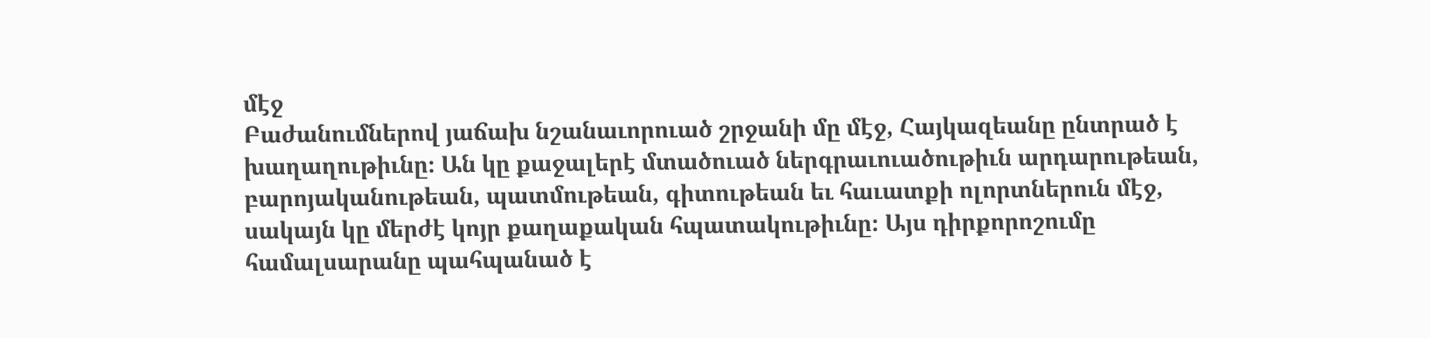մէջ
Բաժանումներով յաճախ նշանաւորուած շրջանի մը մէջ, Հայկազեանը ընտրած է խաղաղութիւնը։ Ան կը քաջալերէ մտածուած ներգրաւուածութիւն արդարութեան, բարոյականութեան, պատմութեան, գիտութեան եւ հաւատքի ոլորտներուն մէջ, սակայն կը մերժէ կոյր քաղաքական հպատակութիւնը։ Այս դիրքորոշումը համալսարանը պահպանած է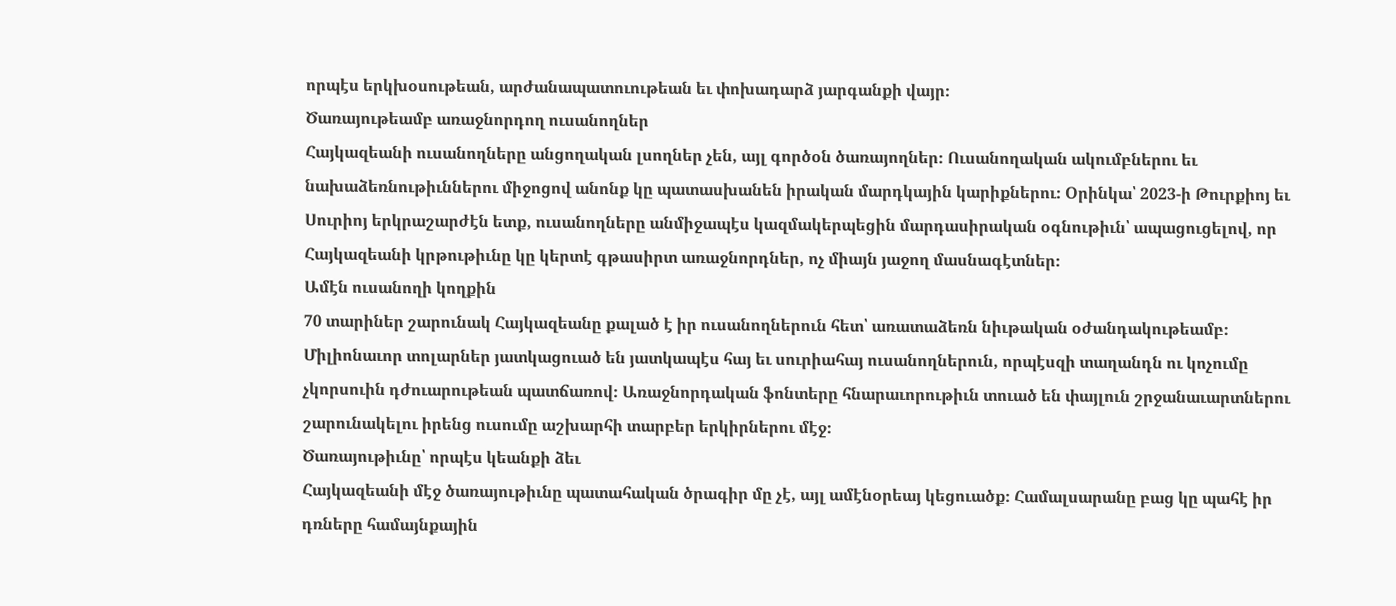որպէս երկխօսութեան, արժանապատուութեան եւ փոխադարձ յարգանքի վայր։
Ծառայութեամբ առաջնորդող ուսանողներ
Հայկազեանի ուսանողները անցողական լսողներ չեն, այլ գործօն ծառայողներ։ Ուսանողական ակումբներու եւ նախաձեռնութիւններու միջոցով անոնք կը պատասխանեն իրական մարդկային կարիքներու։ Օրինկա՝ 2023-ի Թուրքիոյ եւ Սուրիոյ երկրաշարժէն ետք, ուսանողները անմիջապէս կազմակերպեցին մարդասիրական օգնութիւն՝ ապացուցելով, որ Հայկազեանի կրթութիւնը կը կերտէ գթասիրտ առաջնորդներ, ոչ միայն յաջող մասնագէտներ։
Ամէն ուսանողի կողքին
70 տարիներ շարունակ Հայկազեանը քալած է իր ուսանողներուն հետ՝ առատաձեռն նիւթական օժանդակութեամբ։ Միլիոնաւոր տոլարներ յատկացուած են յատկապէս հայ եւ սուրիահայ ուսանողներուն, որպէսզի տաղանդն ու կոչումը չկորսուին դժուարութեան պատճառով։ Առաջնորդական ֆոնտերը հնարաւորութիւն տուած են փայլուն շրջանաւարտներու շարունակելու իրենց ուսումը աշխարհի տարբեր երկիրներու մէջ։
Ծառայութիւնը՝ որպէս կեանքի ձեւ
Հայկազեանի մէջ ծառայութիւնը պատահական ծրագիր մը չէ, այլ ամէնօրեայ կեցուածք։ Համալսարանը բաց կը պահէ իր դռները համայնքային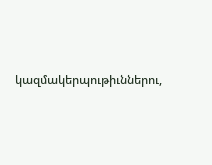կազմակերպութիւններու,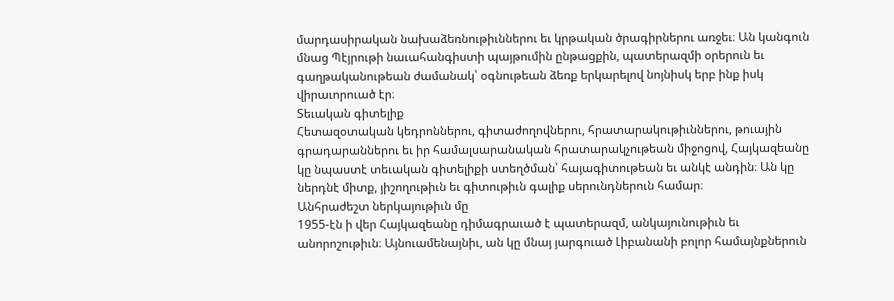մարդասիրական նախաձեռնութիւններու եւ կրթական ծրագիրներու առջեւ։ Ան կանգուն մնաց Պէյրութի նաւահանգիստի պայթումին ընթացքին, պատերազմի օրերուն եւ գաղթականութեան ժամանակ՝ օգնութեան ձեռք երկարելով նոյնիսկ երբ ինք իսկ վիրաւորուած էր։
Տեւական գիտելիք
Հետազօտական կեդրոններու, գիտաժողովներու, հրատարակութիւններու, թուային գրադարաններու եւ իր համալսարանական հրատարակչութեան միջոցով, Հայկազեանը կը նպաստէ տեւական գիտելիքի ստեղծման՝ հայագիտութեան եւ անկէ անդին։ Ան կը ներդնէ միտք, յիշողութիւն եւ գիտութիւն գալիք սերունդներուն համար։
Անհրաժեշտ ներկայութիւն մը
1955-էն ի վեր Հայկազեանը դիմագրաւած է պատերազմ, անկայունութիւն եւ անորոշութիւն։ Այնուամենայնիւ, ան կը մնայ յարգուած Լիբանանի բոլոր համայնքներուն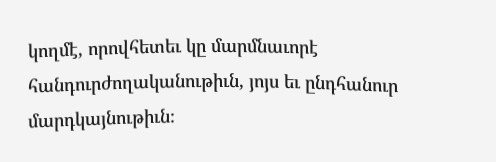կողմէ, որովհետեւ կը մարմնաւորէ հանդուրժողականութիւն, յոյս եւ ընդհանուր մարդկայնութիւն։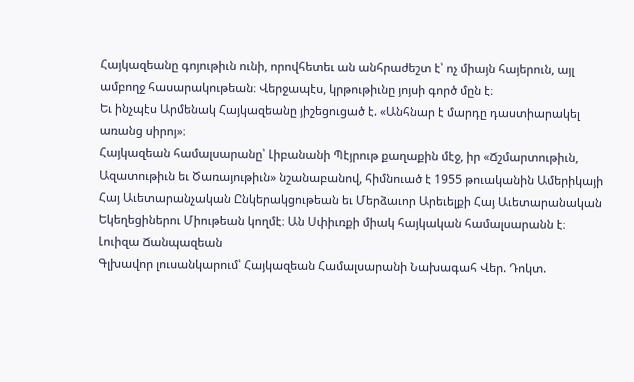Հայկազեանը գոյութիւն ունի, որովհետեւ ան անհրաժեշտ է՝ ոչ միայն հայերուն, այլ ամբողջ հասարակութեան։ Վերջապէս, կրթութիւնը յոյսի գործ մըն է։
Եւ ինչպէս Արմենակ Հայկազեանը յիշեցուցած է. «Անհնար է մարդը դաստիարակել առանց սիրոյ»։
Հայկազեան համալսարանը՝ Լիբանանի Պէյրութ քաղաքին մէջ, իր «Ճշմարտութիւն, Ազատութիւն եւ Ծառայութիւն» նշանաբանով, հիմնուած է 1955 թուականին Ամերիկայի Հայ Աւետարանչական Ընկերակցութեան եւ Մերձաւոր Արեւելքի Հայ Աւետարանական Եկեղեցիներու Միութեան կողմէ։ Ան Սփիւռքի միակ հայկական համալսարանն է։
Լուիզա Ճանպազեան
Գլխավոր լուսանկարում՝ Հայկազեան Համալսարանի Նախագահ Վեր. Դոկտ.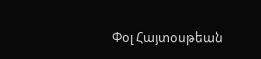Փօլ Հայտօսթեան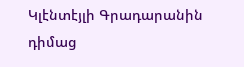Կլէնտէյլի Գրադարանին դիմաց